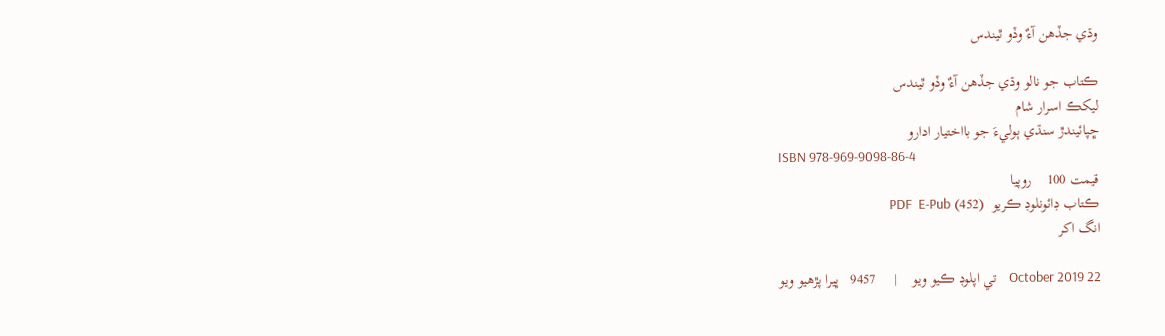وڌي جڏهن آءٌ وڏو ٿيندس

ڪتاب جو نالو وڌي جڏهن آءٌ وڏو ٿيندس
ليکڪ اسرار شام
ڇپائيندڙ سنڌي ٻوليءَ جو بااختيار ادارو
ISBN 978-969-9098-86-4
قيمت 100    روپيا
ڪتاب ڊائونلوڊ ڪريو  (452) PDF  E-Pub
انگ اکر

22 October 2019    تي اپلوڊ ڪيو ويو    |     9457   ڀيرا پڙهيو ويو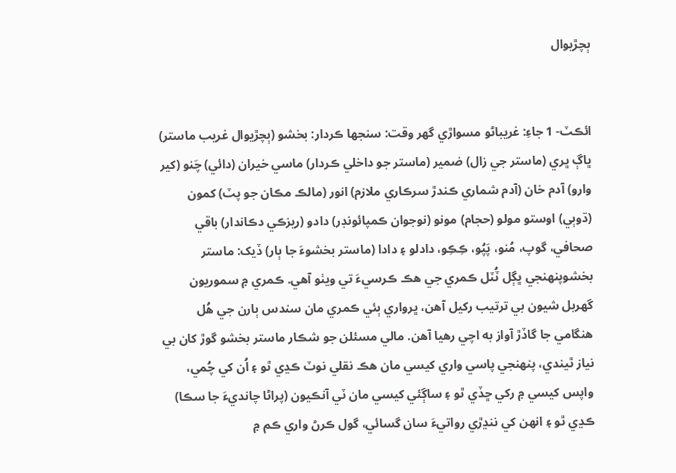ٻچڙيوال


ائڪٽ- 1 جاءِ: غريباڻو مسواڙي گهر وقت: سنجها ڪردار: بخشو (ٻچڙيوال غريب ماستر) ڀاڳ ڀري (ماستر جي زال) ضمير (ماستر جو داخلي ڪردار) ماسي خيران (دائي) چَنو (کير وارو) آدم خان (آدم شماري ڪندڙ سرڪاري ملازم) انور (مالڪ مڪان جو پٽ) کمون (ڌوٻي) اوستو مولو (حجام) مونو (نوجوان ڪمپائونڊر) دادو (ريزڪي دڪاندار) باقي صحافي، گوپ، مُنو، پَپُو، ڪِڪِو، دادلو ۽ دادا (ماستر بخشوءَ جا ٻار) ڏيک: ماستر بخشوپنهنجي ڀڳل ٽُٽل ڪمري جي هڪ ڪرسيءَ تي ويٺو آهي. ڪمري ۾ سموريون گهربل شيون بي ترتيب رکيل آهن، ڀرواري ٻئي ڪمري مان سندس ٻارن جي هُل هنگامي جا گاڏڙ آواز به اچي رهيا آهن. مالي مسئلن جو شڪار ماستر بخشو گوڙ کان بي نياز ٿيندي، پنهنجي پاسي واري کيسي مان هڪ نقلي نوٽ ڪڍي ٿو ۽ اُن کي چُمي، واپس کيسي ۾ رکي ڇڏي ٿو ۽ ساڳئي کيسي مان ٽي آنڪيون (پراڻا چانديءَ جا سڪا) ڪڍي ٿو ۽ انهن کي ننڍڙي رواتيءَ سان گسائي، گول ڪرڻ واري ڪم ۾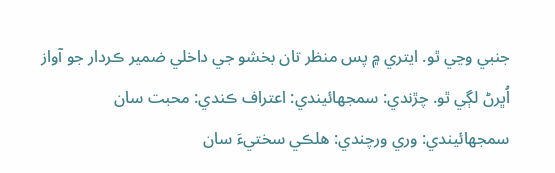جنبي وڃي ٿو. ايتري ۾ پس منظر تان بخشو جي داخلي ضمير ڪردار جو آواز اُڀرڻ لڳي ٿو. چڙندي: سمجهائيندي: اعتراف ڪندي: محبت سان سمجهائيندي: وري ورچندي: هلڪي سختيءَ سان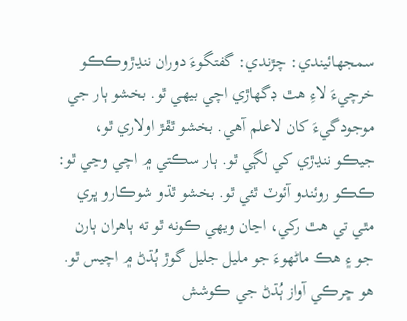سمجهائيندي: چڙندي: گفتگوءَ دوران ننڍڙوڪڪو خرچيءَ لاءِ هٿ ڊگهاڙي اچي بيهي ٿو. بخشو ٻار جي موجودگيءَ کان لاعلم آهي. بخشو ٿڦڙ اولاري ٿو، جيڪو ننڍڙي کي لڳي ٿو. ٻار سڪتي ۾ اچي وڃي ٿو: ڪڪو روئندو آئوٽ ٿئي ٿو. بخشو ٿڌو شوڪارو ڀري مٿي تي هٿ رکي، اڃان ويهي ڪونه ٿو ته ٻاهران ٻارن جو ۽ هڪ ماڻهوءَ جو مليل جليل گوڙ ٻُڌڻ ۾ اچيس ٿو. هو ڇرڪي آواز ٻُڌڻ جي ڪوشش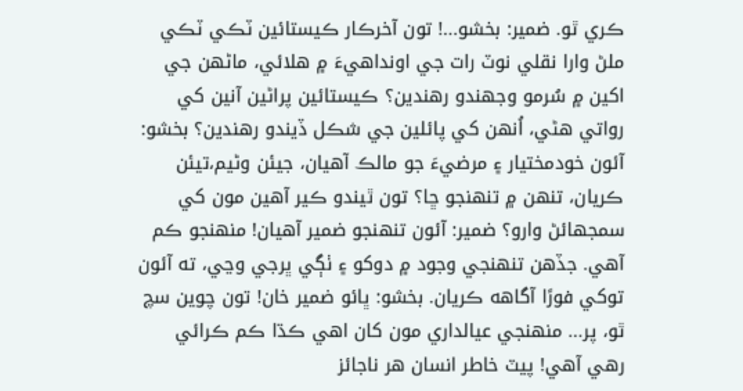ڪري ٿو. ضمير: بخشو...! تون آخرڪار ڪيستائين ٽڪي ٽڪي ملڻ وارا نقلي نوٽ رات جي اونداهيءَ ۾ هلائي، ماڻهن جي اکين ۾ سُرمو وجهندو رهندين؟ ڪيستائين پراڻين آنين کي رواتي هڻي، اُنهن کي پائلين جي شڪل ڏيندو رهندين؟ بخشو: آئون خودمختيار ۽ مرضيءَ جو مالڪ آهيان، جيئن وڻيم،تيئن ڪريان، تنهن ۾ تنهنجو ڇا؟ تون ٿيندو ڪير آهين مون کي سمجهائڻ وارو؟ ضمير: آئون تنهنجو ضمير آهيان! منهنجو ڪم آهي. جڏهن تنهنجي وجود ۾ دوکو ۽ ٺڳي ڀرجي وڃي، ته آئون توکي فورًا آگاهه ڪريان. بخشو: ڀائو ضمير خان! تون چوين سچ ٿو، پر... منهنجي عيالداري مون کان اهي ڪڌا ڪم ڪرائي رهي آهي! پيٽ خاطر انسان هر ناجائز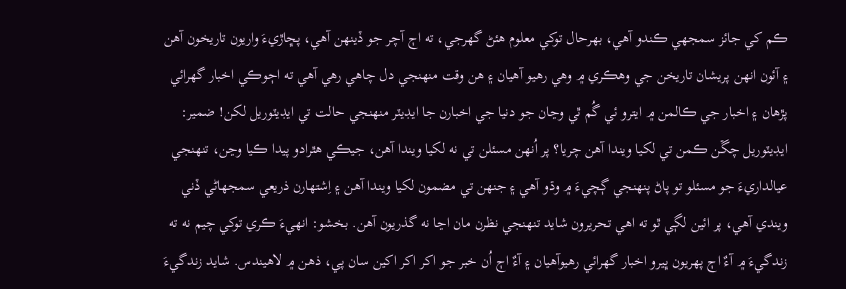ڪم کي جائز سمجهي ڪندو آهي، بهرحال توکي معلوم هئڻ گهرجي، ته اڄ آچر جو ڏينهن آهي، پڇاڙيءَ واريون تاريخون آهن ۽ آئون انهن پريشان تاريخن جي وهڪري ۾ وهي رهيو آهيان ۽ هن وقت منهنجي دل چاهي رهي آهي ته اڄوڪي اخبار گهرائي پڙهان ۽ اخبار جي ڪالمن ۾ ايترو ئي گُم ٿي وڃان جو دنيا جي اخبارن جا ايڊيٽر منهنجي حالت تي ايڊيٽوريل لکن! ضمير: ايڊيٽوريل چڱن ڪمن تي لکيا ويندا آهن چريا؟ پر اُنهن مسئلن تي نه لکيا ويندا آهن، جيڪي هٿرادو پيدا ڪيا وڃن، تنهنجي عيالداريءَ جو مسئلو تو پاڻ پنهنجي ڳچيءَ ۾ وڌو آهي ۽ جنهن تي مضمون لکيا ويندا آهن ۽ اِشتهارن ذريعي سمجهاڻي ڏني ويندي آهي، پر ائين لڳي ٿو ته اهي تحريرون شايد تنهنجي نظرن مان اڃا نه گذريون آهن. بخشو: انهيءَ ڪري توکي چيم نه ته زندگيءَ ۾ آءٌ اڄ پهريون ڀيرو اخبار گهرائي رهيوآهيان ۽ آءٌ اڄ اُن خبر جو اکر اکر اکين سان پي، ذهن ۾ لاهيندس. شايد زندگيءَ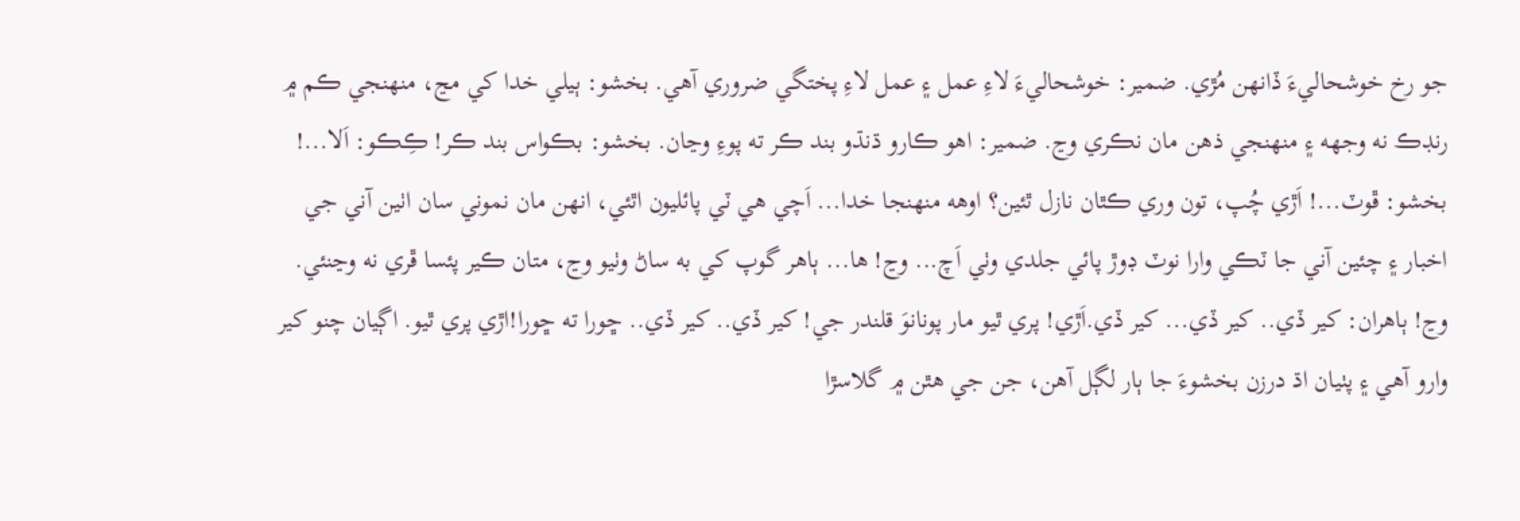جو رخ خوشحاليءَ ڏانهن مُڙي. ضمير: خوشحاليءَ لاءِ عمل ۽ عمل لاءِ پختگي ضروري آهي. بخشو: ٻيلي خدا کي مڃ، منهنجي ڪم ۾ رنڊڪ نه وجهه ۽ منهنجي ذهن مان نڪري وڃ. ضمير: اهو ڪارو ڌنڌو بند ڪر ته پوءِ وڃان. بخشو: بڪواس بند ڪر! ڪِڪو: اَلا...! بخشو: ڦوٽ...! اَڙي چُپ، تون وري ڪٿان نازل ٿئين؟ اوهه منهنجا خدا... اَچي هي ٽي پائليون اٿئي، انهن مان نموني سان اٺين آني جي اخبار ۽ چئين آني جا ٽڪي وارا نوٽ ڊوڙ پائي جلدي وٺي اَچ... وڃ! ها... ٻاهر گوپ کي به ساڻ وٺيو وڃ، متان ڪير پئسا ڦري نه وڃنئي. وڃ! ٻاهران: کير ڏي.. کير ڏي... کير ڏي.اَڙي! پري ٿيو مار پونانوَ قلندر جي! کير ڏي.. کير ڏي.. ڇورا ته ڇورا!اڙي پري ٿيو. اڳيان چنو کير وارو آهي ۽ پٺيان اڌ درزن بخشوءَ جا ٻار لڳل آهن، جن جي هٿن ۾ گلاسڙا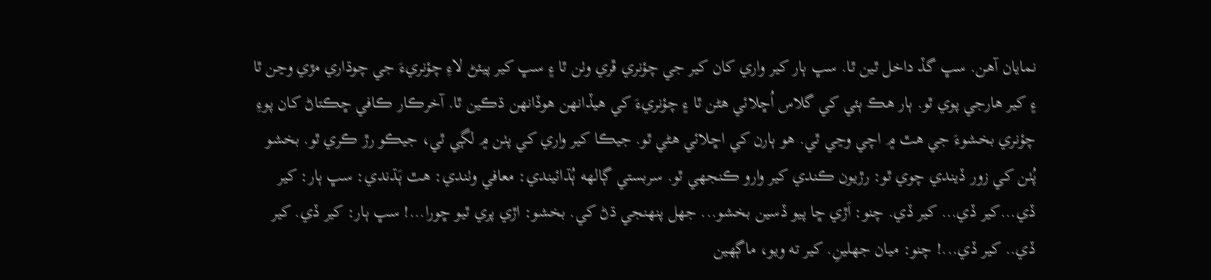نمايان آهن. سڀ گڏ داخل ٿين ٿا. سڀ ٻار کير واري کان کير جي چؤنري ڦري وٺن ٿا ۽ سڀ کير پيئڻ لاءِ چؤنريءَ جي چوڌاري مڙي وڃن ٿا ۽ کير هارجي پوي ٿو. ٻار هڪ ٻئي کي گلاس اُڇلائي هڻن ٿا ۽ چؤنريءَ کي هيڏانهن هوڏانهن ڌڪين ٿا. آخرڪار ڪافي ڇڪتاڻ کان پوءِ چؤنري بخشوءَ جي هٿ ۾ اچي وڃي ٿي. هو ٻارن کي اڇلائي هڻي ٿو. جيڪا کير واري کي پٺن ۾ لڳي ٿي، جيڪو رڙ ڪري ٿو. بخشو پُٺن کي زور ڏيندي چوي ٿو: رڙيون ڪندي کير وارو ڪنجهي ٿو. سربستي ڳالهه ٻُڌائيندي: معافي وٺندي: هٿ ٻَڌندي: سڀ ٻار: کير ڏي...کير ڏي... کير ڏي. چنو: اَڙي ڇا پيو ڏسين بخشو... جهل پنهنجي ڌڻ کي. بخشو: اڙي پري ٿيو ڇورا...! سڀ ٻار: کير ڏي. کير ڏي.. کير ڏي...! چنو: ميان جهلينِ. کير ته ويو، ماڳهين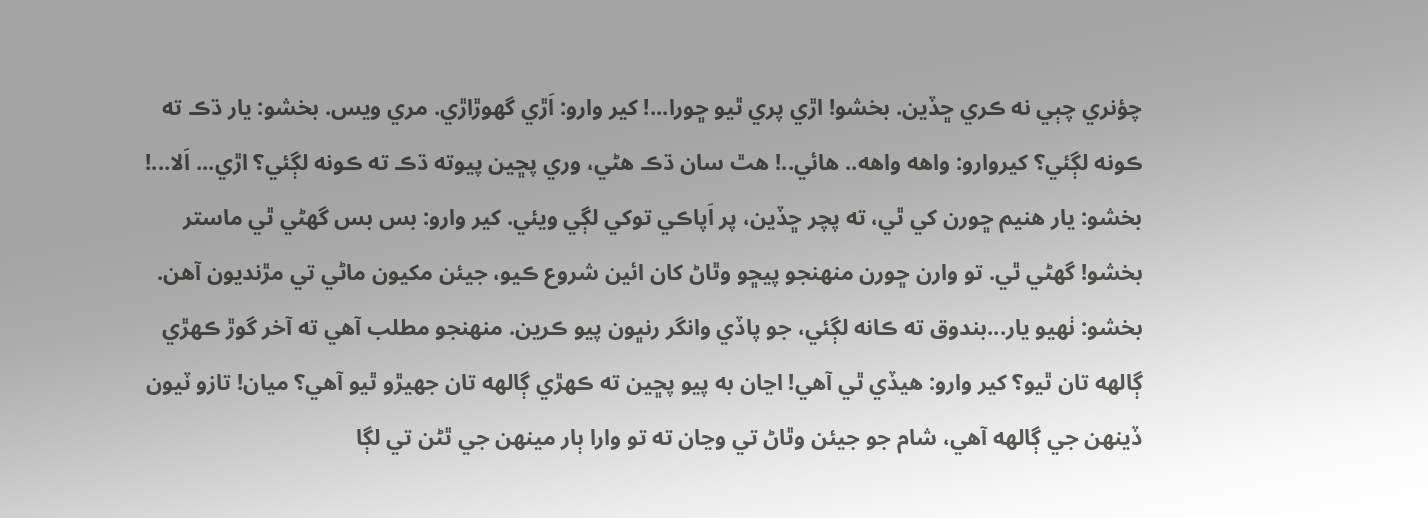چؤنري چٻي نه ڪري ڇڏين. بخشو! اڙي پري ٿيو ڇورا...! کير وارو: اَڙي گهوڙاڙي. مري ويس. بخشو: يار ڌڪ ته ڪونه لڳئي؟ کيروارو: واهه واهه.. هائي..! هٿ سان ڌڪ هڻي، وري پڇين پيوته ڌڪ ته ڪونه لڳئي؟ اڙي... اَلا...! بخشو: يار هنيم ڇورن کي ٿي، ته پچر ڇڏين، پر اَپاڪي توکي لڳي ويئي. کير وارو: بس بس گهڻي ٿي ماستر بخشو! گهڻي ٿي. تو وارن ڇورن منهنجو پيڇو وٿاڻ کان ائين شروع ڪيو، جيئن مکيون ماڻي تي مڙنديون آهن. بخشو: ٺهيو يار...بندوق ته ڪانه لڳئي، جو پاڏي وانگر رنڀون پيو ڪرين. منهنجو مطلب آهي ته آخر گوڙ ڪهڙي ڳالهه تان ٿيو؟ کير وارو: هيڏي ٿي آهي! اڃان به پيو پڇين ته ڪهڙي ڳالهه تان جهيڙو ٿيو آهي؟ ميان! تازو ٽيون ڏينهن جي ڳالهه آهي، شام جو جيئن وٿاڻ تي وڃان ته تو وارا ٻار مينهن جي ٿڻن تي لڳا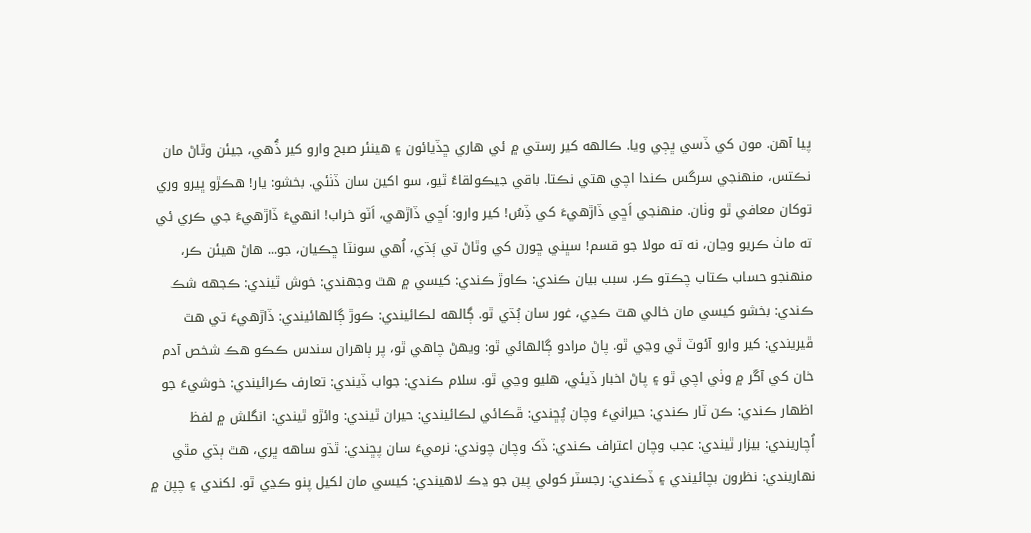پيا آهن. مون کي ڏسي ڀڄي ويا. ڪالهه کير رستي ۾ ئي هاري ڇڏيائون ۽ هينئر صبح وارو کير ڏُهي، جيئن وٿاڻ مان نڪتس، منهنجي سرگس ڪندا اچي هتي نڪتا. باقي جيڪولقاءُ ٿيو، سو اکين سان ڏٺئي. بخشو: يار! هڪڙو ڀيرو وري توکان معافي ٿو وٺان. منهنجي اَڇي ڏاڙهيءَ کي ڏِسُ! کير وارو: اَڇي ڏاڙهي، اَٽو خراب! انهيءَ ڏاڙهيءَ جي ڪري ئي ته ماٺ ڪريو وڃان، نه ته مولا جو قسم! سڀني ڇورن کي وٿاڻ تي ٻَڌي، اُهي سونٽا ڇڪيان، جو... هاڻ هيئن ڪر، منهنجو حساب ڪتاب چڪتو ڪر. سبب بيان ڪندي: ڪاوڙ ڪندي: کيسي ۾ هٿ وجهندي: خوش ٿيندي: ڪجهه شڪ ڪندي: بخشو کيسي مان خالي هٿ ڪڍي، غور سان ٻُڌي ٿو. ڳالهه لڪائيندي: ڪوڙ ڳالهائيندي: ڏاڙهيءَ تي هٿ ڦيريندي: کير وارو آئوٽ ٿي وڃي ٿو. پاڻ مرادو ڳالهائي ٿو: ويهڻ چاهي ٿو، پر ٻاهران سندس ڪڪو هڪ شخص آدم خان کي آڱر ۾ وٺي اچي ٿو ۽ پاڻ اخبار ڏيئي، هليو وڃي ٿو. سلام ڪندي: جواب ڏيندي: تعارف ڪرائيندي: خوشيءَ جو اظهار ڪندي: ڪن ٽار ڪندي: حيرانيءَ وچان پُڇندي: ڦڪائي لڪائيندي: حيران ٿيندي: وائڙو ٿيندي: انگلش ۾ لفظ اُچاريندي: بيزار ٿيندي: عجب وچان اعتراف ڪندي: ڏک وچان چوندي: نرميءَ سان پڇندي: ٿڌو ساهه ڀري، هٿ ٻڌي مٿي نهاريندي: نظرون بچائيندي ۽ ڏڪندي: رجسٽر کولي پين جو ڍڪ لاهيندي: کيسي مان لکيل پنو ڪڍي ٿو. لکندي ۽ چپن ۾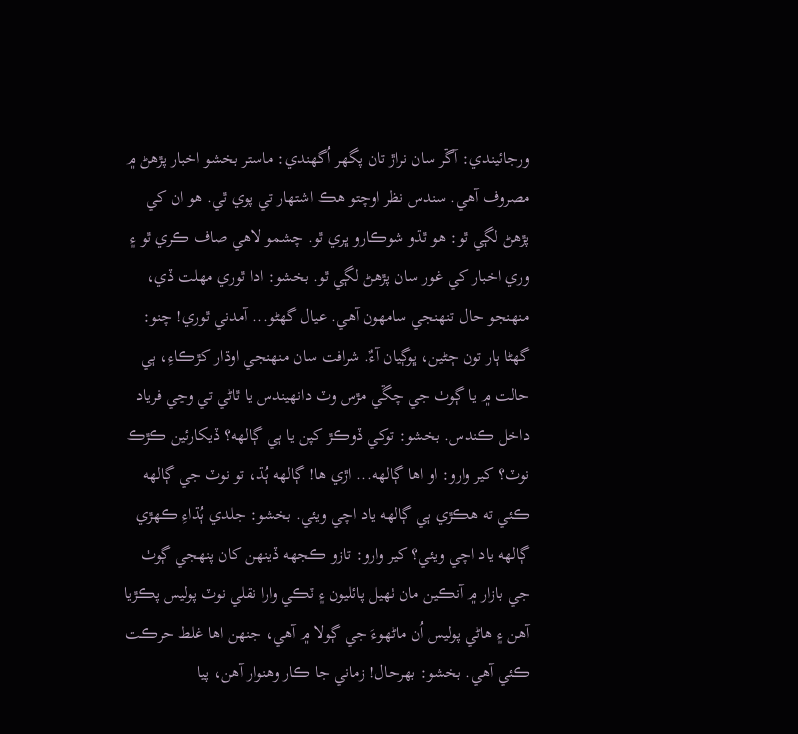ورجائيندي: آڱر سان نراڙ تان پگهر اُگهندي: ماستر بخشو اخبار پڙهڻ ۾ مصروف آهي. سندس نظر اوچتو هڪ اشتهار تي پوي ٿي. هو ان کي پڙهڻ لڳي ٿو: هو ٿڌو شوڪارو ڀري ٿو. چشمو لاهي صاف ڪري ٿو ۽ وري اخبار کي غور سان پڙهڻ لڳي ٿو. بخشو: ادا ٿوري مهلت ڏي، منهنجو حال تنهنجي سامهون آهي. عيال گهڻو... آمدني ٿوري! چنو: گهڻا ٻار تون ڄڻين، ڀوڳيان آءٌ. شرافت سان منهنجي اوڌار کڙڪاءِ، ٻي حالت ۾ يا ڳوٺ جي چڱي مڙس وٽ دانهيندس يا ٿاڻي تي وڃي فرياد داخل ڪندس. بخشو: توکي ڏوڪڙ کپن يا ٻي ڳالهه؟ ڏيکارئين ڪڙڪ نوٽ؟ کير وارو: او اها ڳالهه... اڙي ها! ڳالهه ٻُڌ، تو نوٽ جي ڳالهه ڪئي ته هڪڙي ٻي ڳالهه ياد اچي ويئي. بخشو: جلدي ٻُڌاءِ ڪهڙي ڳالهه ياد اچي ويئي؟ کير وارو: تازو ڪجهه ڏينهن کان پنهجي ڳوٺ جي بازار ۾ آنڪين مان ٺهيل پائليون ۽ ٽڪي وارا نقلي نوٽ پوليس پڪڙيا آهن ۽ هاڻي پوليس اُن ماڻهوءَ جي ڳولا ۾ آهي، جنهن اها غلط حرڪت ڪئي آهي. بخشو: بهرحال! زماني جا ڪار وهنوار آهن، پيا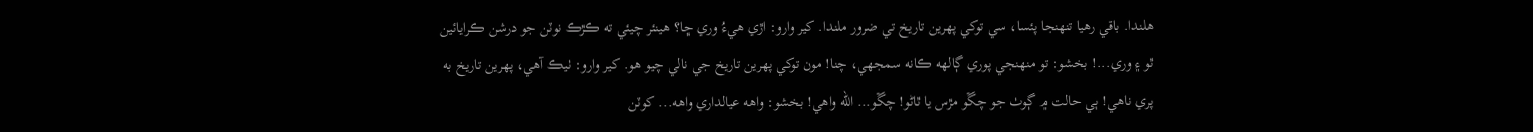هلندا. باقي رهيا تنهنجا پئسا، سي توکي پهرين تاريخ تي ضرور ملندا. کير وارو: اڙي هيءُ وري ڇا؟ هينئر چيئي ته ڪڙڪ نوٽن جو درشن ڪرايائين ٿو ۽ وري...! بخشو: تو منهنجي پوري ڳالهه ڪانه سمجهي، چنا! مون توکي پهرين تاريخ جي نالي چيو هو. کير وارو: ٺيڪ آهي، پهرين تاريخ به پري ناهي! ٻي حالت ۾ ڳوٺ جو چڱو مڙس يا ٿاڻو! چڱو... الله واهي! بخشو: واهه عيالداري واهه... کوٽن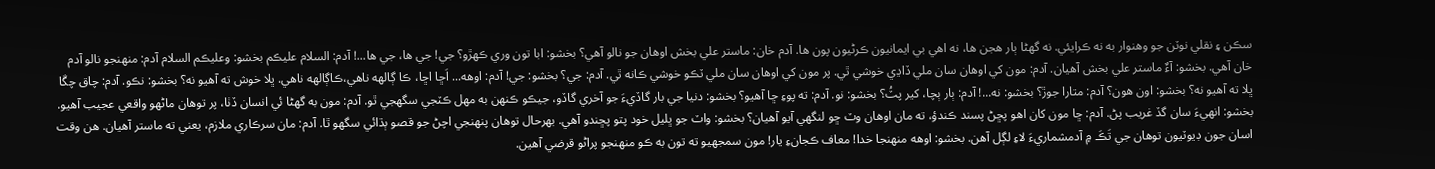سڪن ۽ نقلي نوٽن جو وهنوار به نه ڪرايئي. نه گهڻا ٻار هجن ها، نه اهي بي ايمانيون ڪرڻيون پون ها. آدم خان: ماستر علي بخش اوهان جو نالو آهي؟ بخشو: ابا تون وري ڪهڙو؟ جي! جي ها، جي ها...! آدم: السلام عليڪم بخشو: وعليڪم السلام آدم: منهنجو نالو آدم خان آهي. بخشو: آءٌ ماستر علي بخش آهيان. آدم: مون کي اوهان سان ملي ڏاڍي خوشي ٿي. پر مون کي اوهان سان ملي ٽڪو خوشي ڪانه ٿي. آدم: جي؟ بخشو: جي! آدم: اوهه... اَڇا اڇا، ڪا ڳالهه ناهي،ڪاڳالهه ناهي. ڀلا خوش ته آهيو نه؟ بخشو: نڪو. آدم: چاق چڱا ڀلا ته آهيو نه؟ بخشو: اون هون؟ آدم: متارا جوڙ؟ بخشو: نه...! آدم: ٻار ٻچا، کير پٽُ؟ بخشو: نو. آدم: ته پوءِ ڇا آهيو؟ بخشو: دنيا جي بار گاڏيءَ جو آخري گاڏو، جيڪو ڪنهن به مهل ڪٽجي سگهجي ٿو. آدم: مون به گهڻا ئي انسان ڏٺا، پر توهان ماڻهو واقعي عجيب آهيو. بخشو: انهيءَ سان گڏ غريب پڻ. آدم: ڇا مون کان اهو پڇڻ پسند ڪندؤ، ته مان اوهان وٽ ڇو لنگهي آيو آهيان؟ بخشو: واٽ جو ڀليل خود پتو پڇندو آهي. بهرحال توهان پنهنجي اچڻ جو قصو ٻڌائي سگهو ٿا. آدم: مان سرڪاري ملازم، يعني ته ماستر آهيان. هن وقت اسان جون ڊيوٽيون توهان جي تَڪَ ۾ آدمشماريءَ لاءِ لڳل آهن. بخشو: اوهه منهنجا خدا! معاف ڪجانءِ يار! مون سمجهيو ته تون به ڪو منهنجو پراڻو قرضي آهين.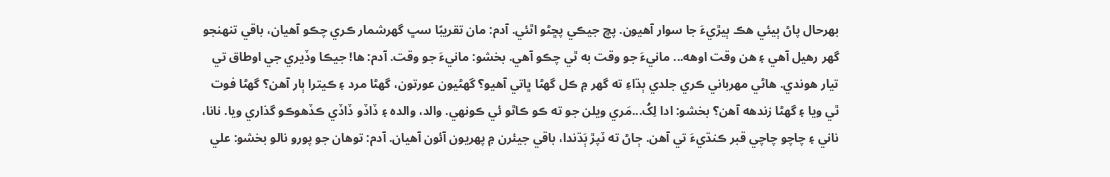بهرحال پاڻ ٻيئي هڪ ٻيڙيءَ جا سوار آهيون. پڇ جيڪي پڇڻو اٿئي. آدم: مان تقريبًا سڀ گهرشمار ڪري چڪو آهيان، باقي تنهنجو گهر رهيل آهي ۽ هن وقت اوهه... مانيءَ جو وقت به ٿي چڪو آهي. بخشو: مانيءَ جو وقت. آدم: ها! جيڪا وڏيري جي اوطاق تي تيار هوندي. هاڻي مهرباني ڪري جلدي ٻڌاءِ ته گهر ۾ ڪل گهڻا ڀاتي آهيو؟ گهڻيون عورتون، گهڻا مرد ۽ ڪيترا ٻار آهن؟ گهڻا فوت ٿي ويا ۽ گهڻا زندهه آهن؟ بخشو: ادا لِکُ...مَري ويلن جو ته ڪو ڪاٿو ئي ڪونهي. والد، والده ۽ ڏاڏو ڏاڏي ڪڏهوڪو گذاري ويا. نانا، ناني ۽ چاچو چاچي قبر ڪنڌيءَ تي آهن. ڄاڻ ته ٽپڙ ٻَڌندا، باقي جيئرن ۾ پهريون آئون آهيان. آدم: توهان جو پورو نالو بخشو: علي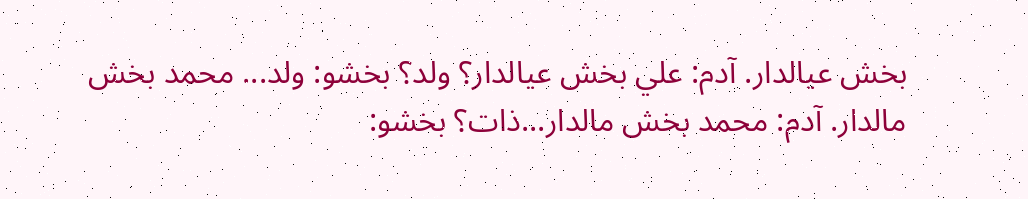بخش عيالدار. آدم: علي بخش عيالدار؟ ولد؟ بخشو: ولد... محمد بخش مالدار. آدم: محمد بخش مالدار...ذات؟ بخشو: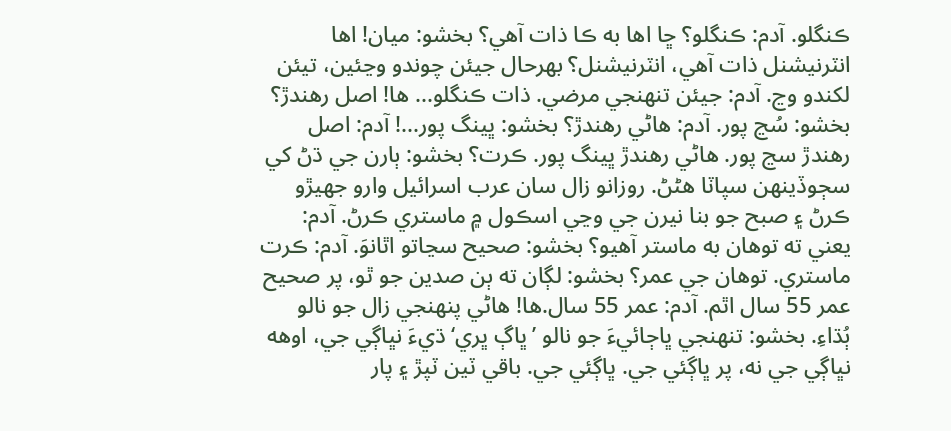ڪنگلو. آدم: ڪنگلو؟ ڇا اها به ڪا ذات آهي؟ بخشو: ميان! اها انٽرنيشنل ذات آهي، انٽرنيشنل؟ بهرحال جيئن چوندو وڃئين، تيئن لکندو وڃ. آدم: جيئن تنهنجي مرضي. ذات ڪنگلو... ها! اصل رهندڙ؟ بخشو: سُڃ پور. آدم: هاڻي رهندڙ؟ بخشو: ڀينگ پور...! آدم: اصل رهندڙ سڃ پور. هاڻي رهندڙ ڀينگ پور. ڪرت؟ بخشو: ٻارن جي ڌڻ کي سڄوڏينهن سپاٽا هڻڻ. روزانو زال سان عرب اسرائيل وارو جهيڙو ڪرڻ ۽ صبح جو بنا نيرن جي وڃي اسڪول ۾ ماستري ڪرڻ. آدم: يعني ته توهان به ماستر آهيو؟ بخشو: صحيح سڃاتو اٿانوَ. آدم: ڪرت ماستري. توهان جي عمر؟ بخشو: لڳان ته ٻن صدين جو ٿو، پر صحيح عمر 55 سال اٿم. آدم: عمر 55 سال.ها! هاڻي پنهنجي زال جو نالو ٻُڌاءِ. بخشو: تنهنجي ڀاڄائيءَ جو نالو ’ڀاڳ ڀري‘ ڌيءَ نڀاڳي جي، اوهه نڀاڳي جي نه، پر ڀاڳئي جي. ڀاڳئي جي. باقي ٽين ٽپڙ ۽ پار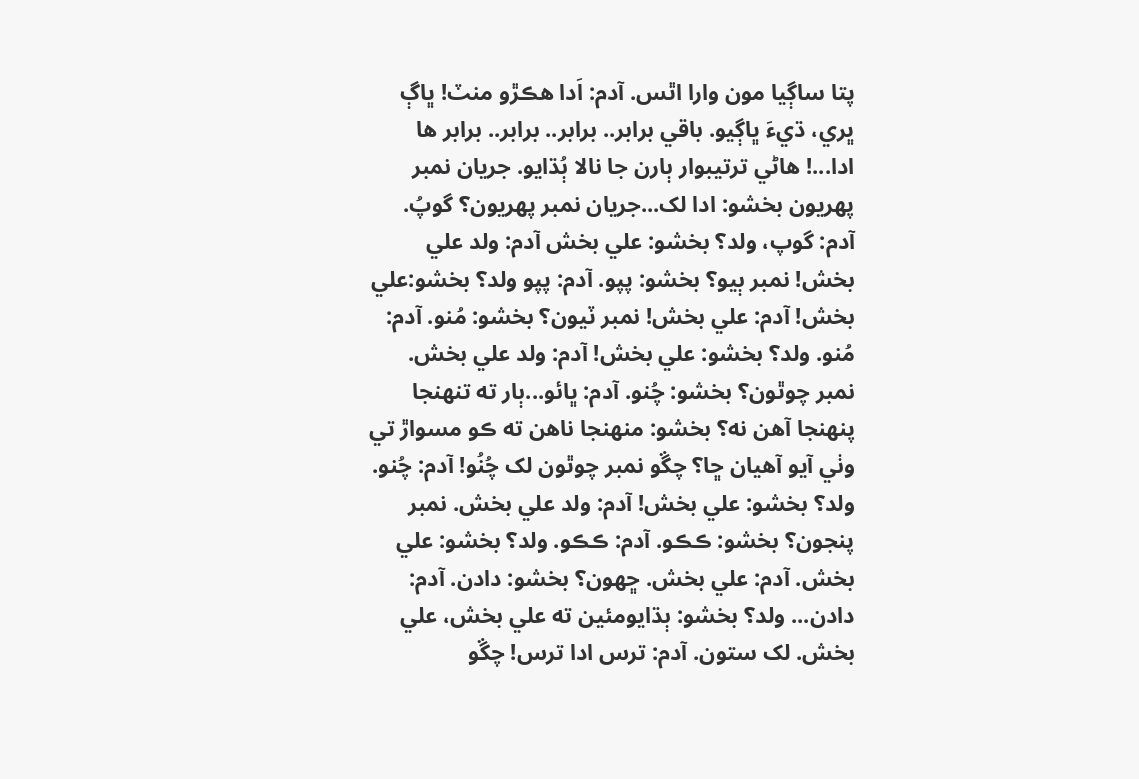پتا ساڳيا مون وارا اٿس. آدم: اَدا هڪڙو منٽ! ڀاڳ ڀري، ڌيءَ ڀاڳيو. باقي برابر.. برابر.. برابر.. برابر ها ادا...! هاڻي ترتيبوار ٻارن جا نالا ٻُڌايو. جريان نمبر پهريون بخشو: ادا لک...جريان نمبر پهريون؟ گوپُ. آدم: گوپ، ولد؟ بخشو: علي بخش آدم: ولد علي بخش! نمبر ٻيو؟ بخشو: پپو. آدم: پپو ولد؟ بخشو:علي بخش! آدم: علي بخش! نمبر ٽيون؟ بخشو: مُنو. آدم: مُنو. ولد؟ بخشو: علي بخش! آدم: ولد علي بخش. نمبر چوٿون؟ بخشو: چُنو. آدم: ڀائو...ٻار ته تنهنجا پنهنجا آهن نه؟ بخشو: منهنجا ناهن ته ڪو مسواڙ تي وٺي آيو آهيان ڇا؟ چڱو نمبر چوٿون لک چُنُو! آدم: چُنو. ولد؟ بخشو: علي بخش! آدم: ولد علي بخش. نمبر پنجون؟ بخشو: ڪڪو. آدم: ڪڪو. ولد؟ بخشو: علي بخش. آدم: علي بخش. ڇهون؟ بخشو: دادن. آدم: دادن... ولد؟ بخشو: ٻڌايومئين ته علي بخش، علي بخش. لک ستون. آدم: ترس ادا ترس! چڱو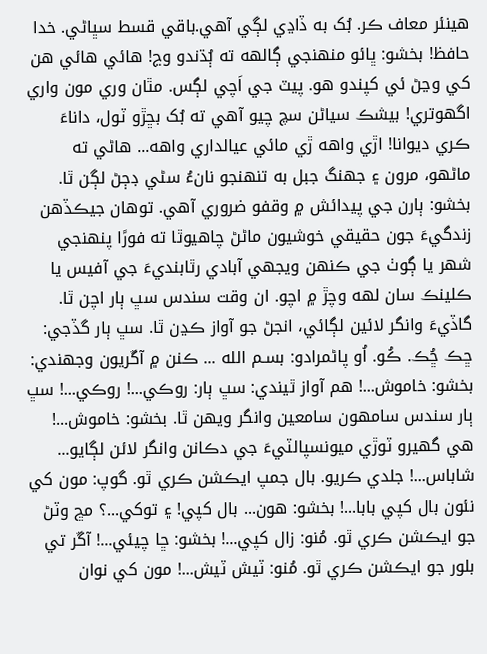هينئر معاف ڪر. بُک به ڏاڍي لڳي آهي.باقي قسط سڀاڻي. خدا حافظ! بخشو: ڀائو منهنجي ڳالهه ته ٻُڌندو وڃ! هائي هائي هن کي وڃڻ ئي کپندو هو. پيٽ جي اَچي لڳس. مٿان وري مون واري اگهوتري! بيشڪ سياڻن سچ چيو آهي ته بُک بڇڙو ٽول، داناءَ ڪري ديوانا! اڙي واهه ڙي مائي عيالداري واهه... هاڻي ته ماڻهو، مرون ۽ جهنگ جبل به تنهنجو نانءُ سڻي ڊڄڻ لڳن ٿا. بخشو: ٻارن جي پيدائش ۾ وقفو ضروري آهي. توهان جيڪڏهن زندگيءَ جون حقيقي خوشيون ماڻڻ چاهيوٿا ته فورًا پنهنجي شهر يا ڳوٺ جي ڪنهن ويجهي آبادي رٿابنديءَ جي آفيس يا ڪلينڪ سان لهه وچڙ ۾ اچو. ان وقت سندس سڀ ٻار اچن ٿا. گاڏيءَ وانگر لائين لڳائي، انجڻ جو آواز ڪڍن ٿا. سڀ ٻار گڏجي: ڇڪ ڇُڪ. ڪُو. اُو پاڻمرادو: بسـم الله ... ڪنن ۾ آڱريون وجهندي: بخشو: خاموش...! هم آواز ٿيندي: سڀ ٻار: روڪي...! روڪي...! سڀ ٻار سندس سامهون سامعين وانگر ويهن ٿا. بخشو: خاموش...! هي گهيرو ٽوڙي ميونسپالٽيءَ جي دڪانن وانگر لائن لڳايو... شاباس...! جلدي ڪريو. بال جمپ ايڪشن ڪري ٿو. گوپ: مون کي نئون بال کپي بابا...! بخشو: هون... بال کپي! ۽ توکي...؟ مڇ وٽڻ جو ايڪشن ڪري ٿو. مُنو: زال کپي...! بخشو: ڇا چيئي...! آڱر تي بلور جو ايڪشن ڪري ٿو. مُنو: ٽيش ٽيش...! مون کي نوان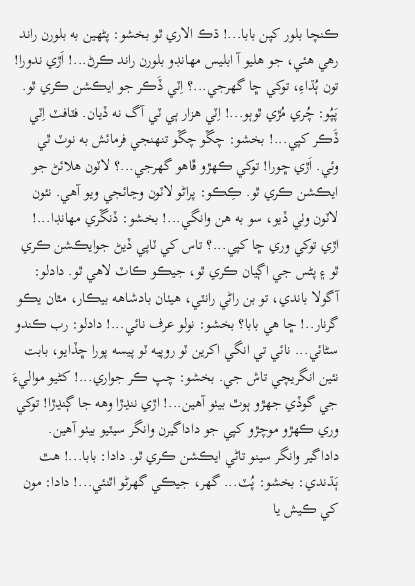ڪنچا بلور کپن بابا...! ڌڪ الاري ٿو بخشو: پڻهين به بلورن راند رهي هئي، جو هليو آ ابليس مهانڊو بلورن راند ڪرڻ...! اَڙي ندورا! تون ٻُڌاءِ، توکي ڇا گهرجي...؟ اِٽي ڏَڪر جو ايڪشن ڪري ٿو. پَپُو: چُري مُڙي ٿوٻو...! اِٽي هزار ٻي ٽي آگ نه ڏيان. فٽافٽ اِٽي ڏَڪر کپي...! بخشو: چڱو چڱو تنهنجي فرمائش به نوٽ ٿي وئي. اَڙي ڇورا! توکي ڪهڙو ڦاهو گهرجي...؟ لاٽون هلائڻ جو ايڪشن ڪري ٿو. ڪِڪو: پراڻو لاٽون وڃائجي ويو آهي. نئون لاٽون وٺي ڏيو، سو به هن وانگي...! بخشو: ڏنڱري مهانڊا...! اڙي توکي وري ڇا کپي...؟ تاس کي ٽاپي ڏيڻ جوايڪشن ڪري ٿو ۽ پڻس جي اڳيان ڪري ٿو، جيڪو ڪاٽ لاهي ٿو. دادلو: آگولا باندي، تو بن راڻي رانٽي، هيٺان بادشاهه بيڪار، مٿان يڪو گرنار..! ڇا هي بابا؟ بخشو: نولو عرف نائي...! دادلو: رب ڪندو سڻائي... نائي تي انگي اکرين ٽو روپيه ٽو پيسه پورا ڇڏايو، بابت نئين انگريچي تاش جي. بخشو: چپ ڪر جواري...! کڻيو مواليءَ جي گوڏي جهڙو ٻوٿ بيٺو آهين...! اڙي ننڍڙا وهه جا ڳنڍڙا! توکي وري ڪهڙو موچڙو کپي جو داداگيرن وانگر سيٽيو بيٺو آهين. داداگير وانگر سينو تاڻي ايڪشن ڪري ٿو. دادا: بابا...! هٿ ٻَڌندي: بخشو: پُٽ... گهر، جيڪي گهرڻو اٿنئي...! دادا: مون کي ڪيش يا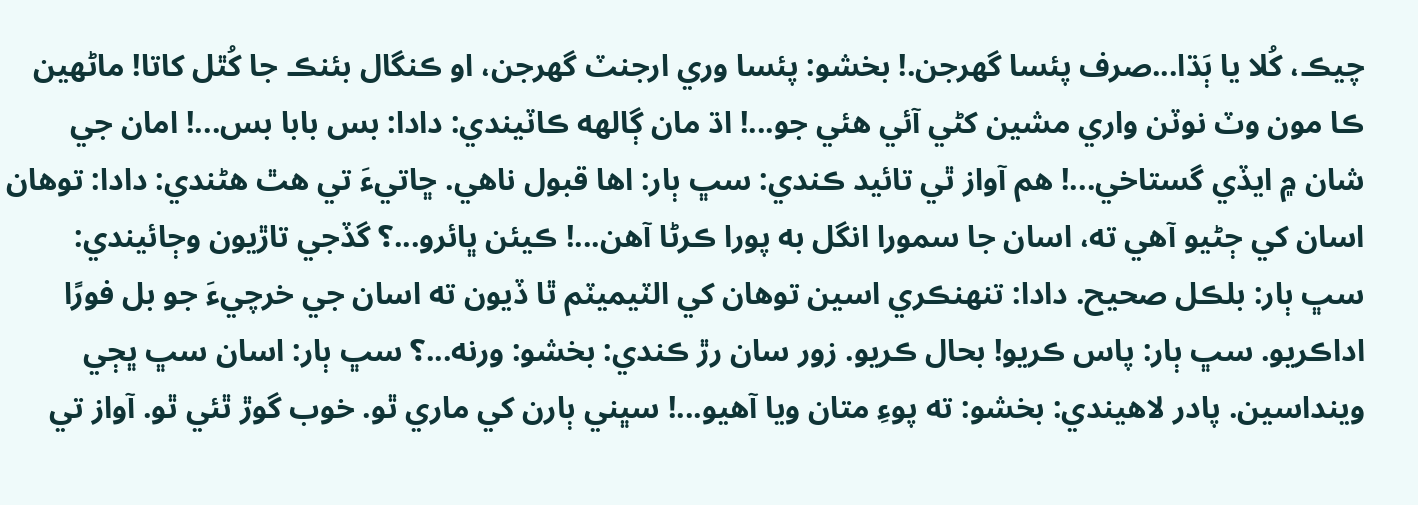چيڪ، کُلا يا ٻَڌا...صرف پئسا گهرجن.! بخشو: پئسا وري ارجنٽ گهرجن، او ڪنگال بئنڪ جا کُٿل کاتا! ماڻهين ڪا مون وٽ نوٽن واري مشين کڻي آئي هئي جو...! اڌ مان ڳالهه ڪاٽيندي: دادا: بس بابا بس...! امان جي شان ۾ ايڏي گستاخي...! هم آواز ٿي تائيد ڪندي: سڀ ٻار: اها قبول ناهي. ڇاتيءَ تي هٿ هڻندي: دادا: توهان اسان کي ڄڻيو آهي ته، اسان جا سمورا انگل به پورا ڪرڻا آهن...! ڪيئن ڀائرو...؟ گڏجي تاڙيون وڄائيندي: سڀ ٻار: بلڪل صحيح. دادا: تنهنڪري اسين توهان کي الٽيميٽم ٿا ڏيون ته اسان جي خرچيءَ جو بل فورًا اداڪريو. سڀ ٻار: پاس ڪريو! بحال ڪريو. زور سان رڙ ڪندي: بخشو: ورنه...؟ سڀ ٻار: اسان سڀ ڀڄي وينداسين. پادر لاهيندي: بخشو: ته پوءِ متان ويا آهيو...! سڀني ٻارن کي ماري ٿو. خوب گوڙ ٿئي ٿو. آواز تي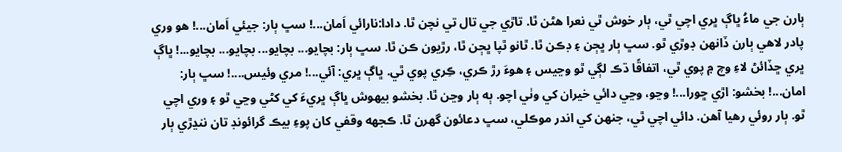ٻارن جي ماءُ ڀاڳ ڀري اچي ٿي، ٻار خوش ٿي نعرا هڻن ٿا. تاڙي جي تال تي نچن ٿا. دادا:نارائي اَمان...! سڀ ٻار: جيئي اَمان...! هو وري پادر لاهي ٻارن ڏانهن ڊوڙي ٿو. سڀ ٻار ڀڄن ۽ ڊڪن ٿا. ٿانو ٿپا ڀڄن ٿا، رڙيون ڪن ٿا. سڀ ٻار: بچايو... بچايو... بچايو... بچايو...! ڀاڳ ڀري ڇڏائڻ لاءِ وچ ۾ پوي ٿي، اتفاقًا ڌڪ لڳي ٿو وڃيس ۽ هوءَ رڙ ڪري، ڪِري پوي ٿي. ڀاڳ ڀري: آئي...! مري وئيس....! سڀ ٻار: امان...! بخشو: اڙي ڇورا...! وڃو، وڃي دائي خيران کي وٺي اچو. ٻه ٻار وڃن ٿا. بخشو بيهوش ڀاڳ ڀريءَ کي کڻي وڃي ٿو ۽ وري اچي ٿو. ٻار روئي رهيا آهن. دائي اچي ٿي، جنهن کي اندر موڪلي، سڀ دعائون گهرن ٿا. ڪجهه وقفي کان پوءِ بيڪ گرائونڊ تان ننڍڙي ٻار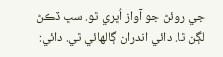جي روئڻ جو آواز اُڀري ٿو. سڀ ڏڪڻ لڳن ٿا. دائي اندران ڳالهائي ٿي. دائي: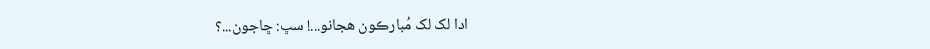ادا لک لک مُبارڪون هجانو...! سڀ: ڇاجون...؟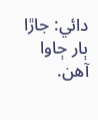دائي: جاڙا ٻار ڄاوا آهن.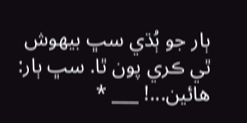ٻار جو ٻُڌي سڀ بيهوش ٿي ڪري پون ٿا. سڀ ٻار: هائين...! ___ *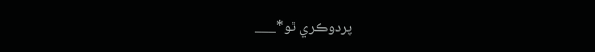پردوڪري ٿو*___